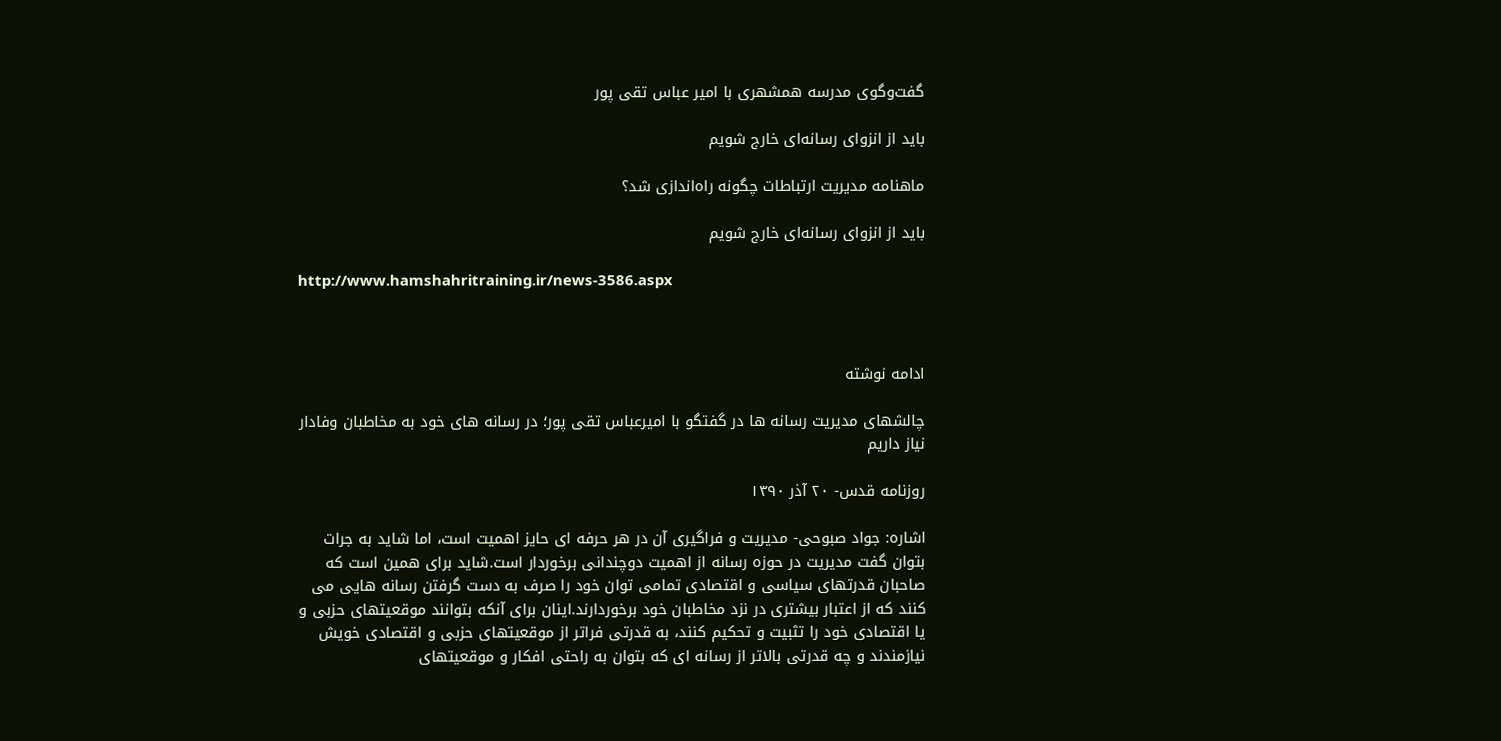گفت‌وگوی مدرسه همشهری با امیر عباس تقی پور

باید از انزوای رسانه‌ای خارج شویم

ماهنامه مدیریت ارتباطات چگونه راه‌اندازی شد؟

باید از انزوای رسانه‌ای خارج شویم

http://www.hamshahritraining.ir/news-3586.aspx



ادامه نوشته

چالشهای مدیریت رسانه ها در گفتگو با امیرعباس تقی پور؛ در رسانه های خود به مخاطبان وفادار نیاز داریم

روزنامه قدس- ۲۰ آذر ۱۳۹۰

اشاره: جواد صبوحی- مدیریت و فراگیری آن در هر حرفه ای حایز اهمیت است، اما شاید به جرات بتوان گفت مدیریت در حوزه رسانه از اهمیت دوچندانی برخوردار است.شاید برای همین است که صاحبان قدرتهای سیاسی و اقتصادی تمامی توان خود را صرف به دست گرفتن رسانه هایی می کنند که از اعتبار بیشتری در نزد مخاطبان خود برخوردارند.اینان برای آنکه بتوانند موقعیتهای حزبی و یا اقتصادی خود را تثبیت و تحکیم کنند، به قدرتی فراتر از موقعیتهای حزبی و اقتصادی خویش نیازمندند و چه قدرتی بالاتر از رسانه ای که بتوان به راحتی افکار و موقعیتهای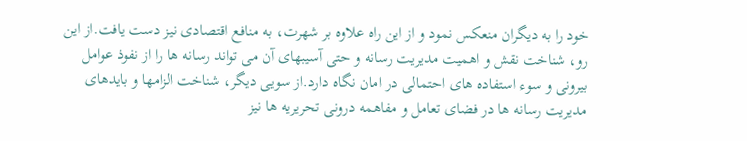خود را به دیگران منعکس نمود و از این راه علاوه بر شهرت، به منافع اقتصادی نیز دست یافت.از این رو، شناخت نقش و اهمیت مدیریت رسانه و حتی آسیبهای آن می تواند رسانه ها را از نفوذ عوامل بیرونی و سوء استفاده های احتمالی در امان نگاه دارد.از سویی دیگر، شناخت الزامها و بایدهای مدیریت رسانه ها در فضای تعامل و مفاهمه درونی تحریریه ها نیز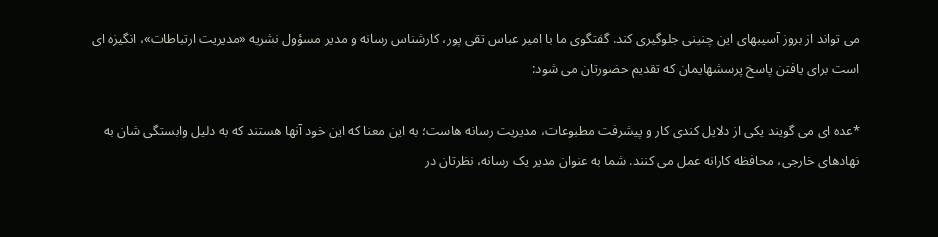می تواند از بروز آسیبهای این چنینی جلوگیری کند. گفتگوی ما با امیر عباس تقی پور، کارشناس رسانه و مدیر مسؤول نشریه «مدیریت ارتباطات»، انگیزه ای است برای یافتن پاسخ پرسشهایمان که تقدیم حضورتان می شود:

*عده ای می گویند یکی از دلایل کندی کار و پیشرفت مطبوعات، مدیریت رسانه هاست؛ به این معنا که این خود آنها هستند که به دلیل وابستگی شان به نهادهای خارجی، محافظه کارانه عمل می کنند. شما به عنوان مدیر یک رسانه، نظرتان در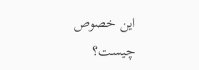این خصوص چیست؟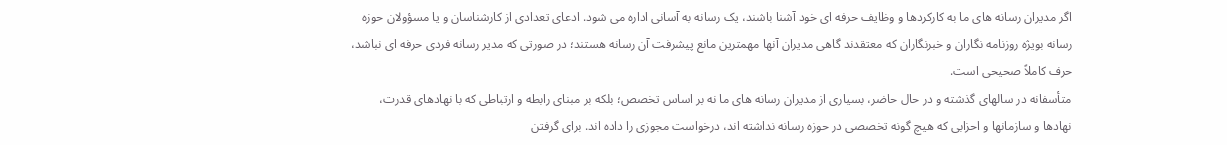اگر مدیران رسانه های ما به کارکردها و وظایف حرفه ای خود آشنا باشند، یک رسانه به آسانی اداره می شود. ادعای تعدادی از کارشناسان و یا مسؤولان حوزه رسانه بویژه روزنامه نگاران و خبرنگاران که معتقدند گاهی مدیران آنها مهمترین مانع پیشرفت آن رسانه هستند؛ در صورتی که مدیر رسانه فردی حرفه ای نباشد، حرف کاملاً صحیحی است.
متأسفانه در سالهای گذشته و در حال حاضر، بسیاری از مدیران رسانه های ما نه بر اساس تخصص؛ بلکه بر مبنای رابطه و ارتباطی که با نهادهای قدرت، نهادها و سازمانها و احزابی که هیچ گونه تخصصی در حوزه رسانه نداشته اند، درخواست مجوزی را داده اند. برای گرفتن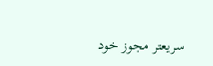سریعتر مجوز خود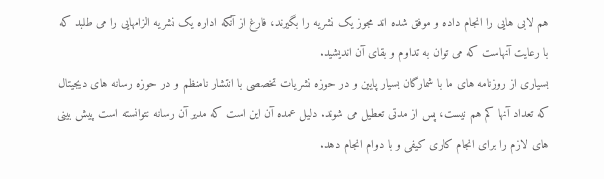هم لابی هایی را انجام داده و موفق شده اند مجوز یک نشریه را بگیرند، فارغ از آنکه اداره یک نشریه الزامهایی را می طلبد که با رعایت آنهاست که می توان به تداوم و بقای آن اندیشید.
بسیاری از روزنامه های ما با شمارگان بسیار پایین و در حوزه نشریات تخصصی با انتشار نامنظم و در حوزه رسانه های دیجیتال که تعداد آنها کم هم نیست، پس از مدتی تعطیل می شوند. دلیل عمده آن این است که مدیر آن رسانه نتوانسته است پیش بینی های لازم را برای انجام کاری کیفی و با دوام انجام دهد.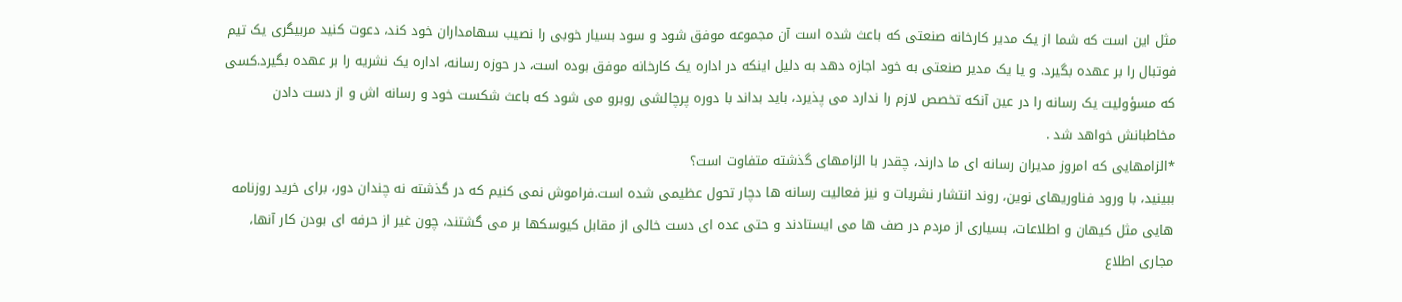مثل این است که شما از یک مدیر کارخانه صنعتی که باعث شده است آن مجموعه موفق شود و سود بسیار خوبی را نصیب سهامداران خود کند، دعوت کنید مربیگری یک تیم فوتبال را بر عهده بگیرد. و یا یک مدیر صنعتی به خود اجازه دهد به دلیل اینکه در اداره یک کارخانه موفق بوده است، در حوزه رسانه، اداره یک نشریه را بر عهده بگیرد.کسی که مسؤولیت یک رسانه را در عین آنکه تخصص لازم را ندارد می پذیرد، باید بداند با دوره پرچالشی روبرو می شود که باعث شکست خود و رسانه اش و از دست دادن مخاطبانش خواهد شد .
*الزامهایی که امروز مدیران رسانه ای ما دارند، چقدر با الزامهای گذشته متفاوت است؟
ببینید، با ورود فناوریهای نوین، روند انتشار نشریات و نیز فعالیت رسانه ها دچار تحول عظیمی شده است.فراموش نمی کنیم که در گذشته نه چندان دور، برای خرید روزنامه هایی مثل کیهان و اطلاعات، بسیاری از مردم در صف ها می ایستادند و حتی عده ای دست خالی از مقابل کیوسکها بر می گشتند، چون غیر از حرفه ای بودن کار آنها، مجاری اطلاع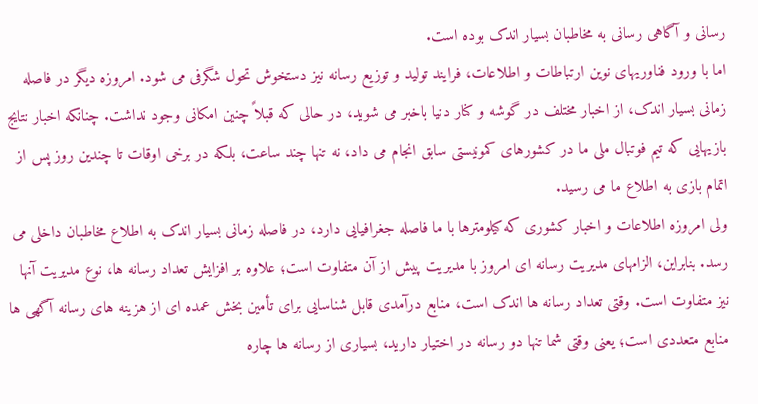رسانی و آگاهی رسانی به مخاطبان بسیار اندک بوده است.
اما با ورود فناوریهای نوین ارتباطات و اطلاعات، فرایند تولید و توزیع رسانه نیز دستخوش تحول شگرفی می شود. امروزه دیگر در فاصله زمانی بسیار اندک، از اخبار مختلف در گوشه و کنار دنیا باخبر می شوید، در حالی که قبلاً چنین امکانی وجود نداشت. چنانکه اخبار نتایج بازیهایی که تیم فوتبال ملی ما در کشورهای کمونیستی سابق انجام می داد، نه تنها چند ساعت، بلکه در برخی اوقات تا چندین روز پس از اتمام بازی به اطلاع ما می رسید.
ولی امروزه اطلاعات و اخبار کشوری که کیلومترها با ما فاصله جغرافیایی دارد، در فاصله زمانی بسیار اندک به اطلاع مخاطبان داخلی می رسد. بنابراین، الزامهای مدیریت رسانه ای امروز با مدیریت پیش از آن متفاوت است؛ علاوه بر افزایش تعداد رسانه ها، نوع مدیریت آنها نیز متفاوت است. وقتی تعداد رسانه ها اندک است، منابع درآمدی قابل شناسایی برای تأمین بخش عمده ای از هزینه های رسانه آگهی ها منابع متعددی است؛ یعنی وقتی شما تنها دو رسانه در اختیار دارید، بسیاری از رسانه ها چاره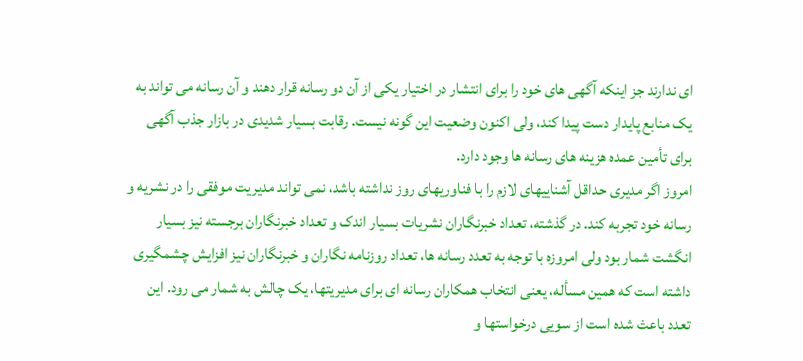ای ندارند جز اینکه آگهی های خود را برای انتشار در اختیار یکی از آن دو رسانه قرار دهند و آن رسانه می تواند به یک منابع پایدار دست پیدا کند، ولی اکنون وضعیت این گونه نیست. رقابت بسیار شدیدی در بازار جذب آگهی برای تأمین عمده هزینه های رسانه ها وجود دارد.
امروز اگر مدیری حداقل آشناییهای لازم را با فناوریهای روز نداشته باشد، نمی تواند مدیریت موفقی را در نشریه و رسانه خود تجربه کند. در گذشته، تعداد خبرنگاران نشریات بسیار اندک و تعداد خبرنگاران برجسته نیز بسیار انگشت شمار بود ولی امروزه با توجه به تعدد رسانه ها، تعداد روزنامه نگاران و خبرنگاران نیز افزایش چشمگیری داشته است که همین مسأله، یعنی انتخاب همکاران رسانه ای برای مدیریتها، یک چالش به شمار می رود. این تعدد باعث شده است از سویی درخواستها و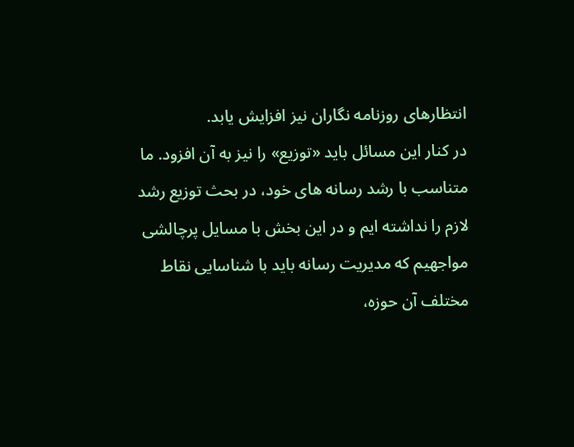انتظارهای روزنامه نگاران نیز افزایش یابد.
در کنار این مسائل باید «توزیع» را نیز به آن افزود. ما متناسب با رشد رسانه های خود، در بحث توزیع رشد لازم را نداشته ایم و در این بخش با مسایل پرچالشی مواجهیم که مدیریت رسانه باید با شناسایی نقاط مختلف آن حوزه،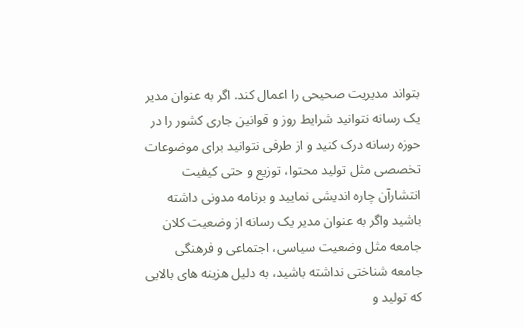بتواند مدیریت صحیحی را اعمال کند. اگر به عنوان مدیر یک رسانه نتوانید شرایط روز و قوانین جاری کشور را در حوزه رسانه درک کنید و از طرفی نتوانید برای موضوعات تخصصی مثل تولید محتوا، توزیع و حتی کیفیت انتشارآن چاره اندیشی نمایید و برنامه مدونی داشته باشید واگر به عنوان مدیر یک رسانه از وضعیت کلان جامعه مثل وضعیت سیاسی، اجتماعی و فرهنگی جامعه شناختی نداشته باشید، به دلیل هزینه های بالایی که تولید و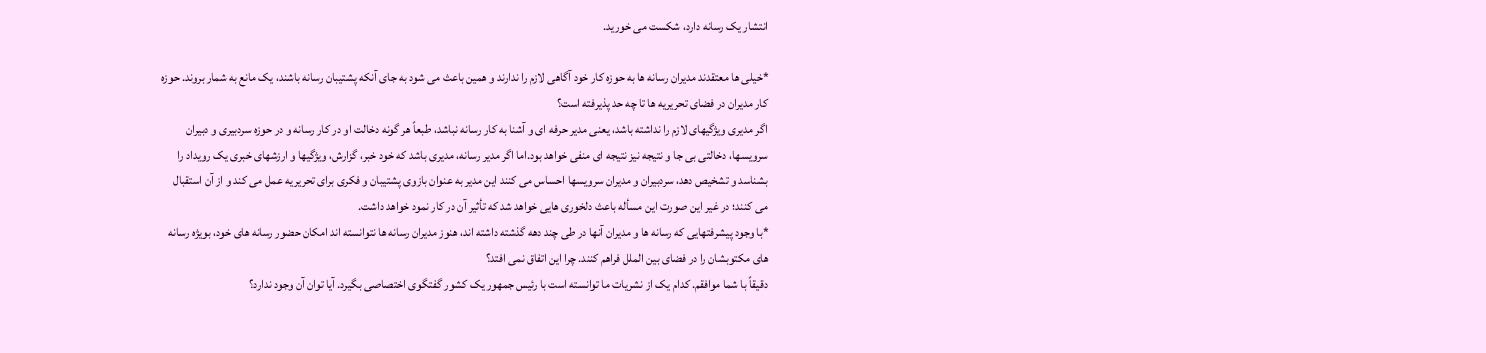انتشار یک رسانه دارد، شکست می خورید.

*خیلی ها معتقدند مدیران رسانه ها به حوزه کار خود آگاهی لازم را ندارند و همین باعث می شود به جای آنکه پشتیبان رسانه باشند، یک مانع به شمار بروند. حوزه کار مدیران در فضای تحریریه ها تا چه حد پذیرفته است؟
اگر مدیری ویژگیهای لازم را نداشته باشد، یعنی مدیر حرفه ای و آشنا به کار رسانه نباشد، طبعاً هر گونه دخالت او در کار رسانه و در حوزه سردبیری و دبیران سرویسها، دخالتی بی جا و نتیجه نیز نتیجه ای منفی خواهد بود.اما اگر مدیر رسانه، مدیری باشد که خود خبر، گزارش، ویژگیها و ارزشهای خبری یک رویداد را بشناسد و تشخیص دهد، سردبیران و مدیران سرویسها احساس می کنند این مدیر به عنوان بازوی پشتیبان و فکری برای تحریریه عمل می کند و از آن استقبال می کنند؛ در غیر این صورت این مسأله باعث دلخوری هایی خواهد شد که تأثیر آن در کار نمود خواهد داشت.
*با وجود پیشرفتهایی که رسانه ها و مدیران آنها در طی چند دهه گذشته داشته اند، هنوز مدیران رسانه ها نتوانسته اند امکان حضور رسانه های خود، بویژه رسانه های مکتوبشان را در فضای بین الملل فراهم کنند. چرا این اتفاق نمی افتد؟
دقیقاً با شما موافقم. کدام یک از نشریات ما توانسته است با رئیس جمهور یک کشور گفتگوی اختصاصی بگیرد. آیا توان آن وجود ندارد؟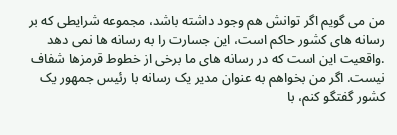من می گویم اگر توانش هم وجود داشته باشد، مجموعه شرایطی که بر رسانه های کشور حاکم است، این جسارت را به رسانه ها نمی دهد .واقعیت این است که در رسانه های ما برخی از خطوط قرمزها شفاف نیست. اگر من بخواهم به عنوان مدیر یک رسانه با رئیس جمهور یک کشور گفتگو کنم، با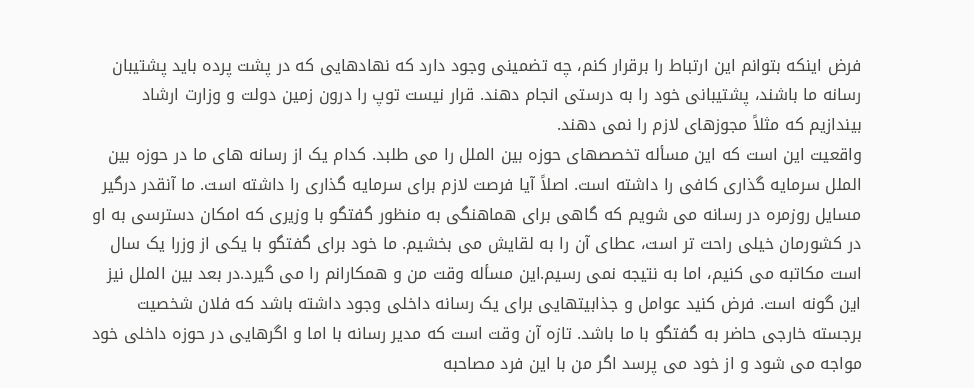فرض اینکه بتوانم این ارتباط را برقرار کنم، چه تضمینی وجود دارد که نهادهایی که در پشت پرده باید پشتیبان رسانه ما باشند، پشتیبانی خود را به درستی انجام دهند. قرار نیست توپ را درون زمین دولت و وزارت ارشاد بیندازیم که مثلاً مجوزهای لازم را نمی دهند.
واقعیت این است که این مسأله تخصصهای حوزه بین الملل را می طلبد. کدام یک از رسانه های ما در حوزه بین الملل سرمایه گذاری کافی را داشته است. اصلاً آیا فرصت لازم برای سرمایه گذاری را داشته است. ما آنقدر درگیر مسایل روزمره در رسانه می شویم که گاهی برای هماهنگی به منظور گفتگو با وزیری که امکان دسترسی به او در کشورمان خیلی راحت تر است، عطای آن را به لقایش می بخشیم. ما خود برای گفتگو با یکی از وزرا یک سال است مکاتبه می کنیم، اما به نتیجه نمی رسیم.این مسأله وقت من و همکارانم را می گیرد.در بعد بین الملل نیز این گونه است. فرض کنید عوامل و جذابیتهایی برای یک رسانه داخلی وجود داشته باشد که فلان شخصیت برجسته خارجی حاضر به گفتگو با ما باشد. تازه آن وقت است که مدیر رسانه با اما و اگرهایی در حوزه داخلی خود مواجه می شود و از خود می پرسد اگر من با این فرد مصاحبه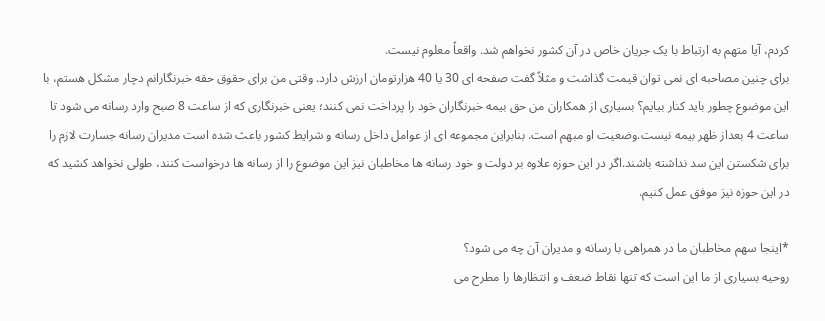کردم، آیا متهم به ارتباط با یک جریان خاص در آن کشور نخواهم شد. واقعاً معلوم نیست.
برای چنین مصاحبه ای نمی توان قیمت گذاشت و مثلاً گفت صفحه ای 30 یا 40 هزارتومان ارزش دارد. وقتی من برای حقوق حقه خبرنگارانم دچار مشکل هستم، با این موضوع چطور باید کنار بیایم؟ بسیاری از همکاران من حق بیمه خبرنگاران خود را پرداخت نمی کنند؛ یعنی خبرنگاری که از ساعت 8 صبح وارد رسانه می شود تا ساعت 4 بعداز ظهر بیمه نیست.وضعیت او مبهم است. بنابراین مجموعه ای از عوامل داخل رسانه و شرایط کشور باعث شده است مدیران رسانه جسارت لازم را برای شکستن این سد نداشته باشند.اگر در این حوزه علاوه بر دولت و خود رسانه ها مخاطبان نیز این موضوع را از رسانه ها درخواست کنند، طولی نخواهد کشید که در این حوزه نیز موفق عمل کنیم.

*اینجا سهم مخاطبان ما در همراهی با رسانه و مدیران آن چه می شود؟
روحیه بسیاری از ما این است که تنها نقاط ضعف و انتظارها را مطرح می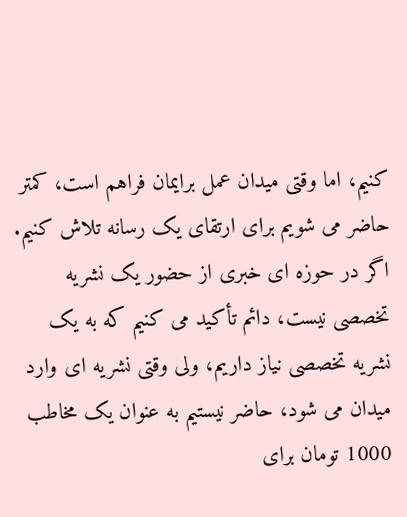کنیم، اما وقتی میدان عمل برایمان فراهم است، کمتر حاضر می شویم برای ارتقای یک رسانه تلاش کنیم. اگر در حوزه ای خبری از حضور یک نشریه تخصصی نیست، دائم تأکید می کنیم که به یک نشریه تخصصی نیاز داریم، ولی وقتی نشریه ای وارد میدان می شود، حاضر نیستیم به عنوان یک مخاطب 1000 تومان برای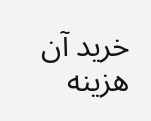خرید آن هزینه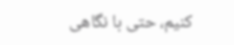کنیم، حتی با نگاهی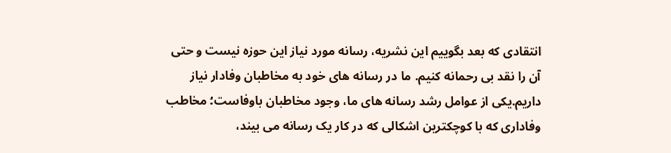انتقادی که بعد بگوییم این نشریه، رسانه مورد نیاز این حوزه نیست و حتی آن را نقد بی رحمانه کنیم. ما در رسانه های خود به مخاطبان وفادار نیاز داریم.یکی از عوامل رشد رسانه های ما، وجود مخاطبان باوفاست؛ مخاطب وفاداری که با کوچکترین اشکالی که در کار یک رسانه می بیند،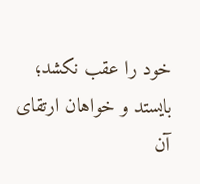خود را عقب نکشد؛ بایستد و خواهان ارتقای آن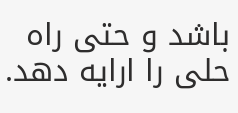باشد و حتی راه حلی را ارایه دهد.